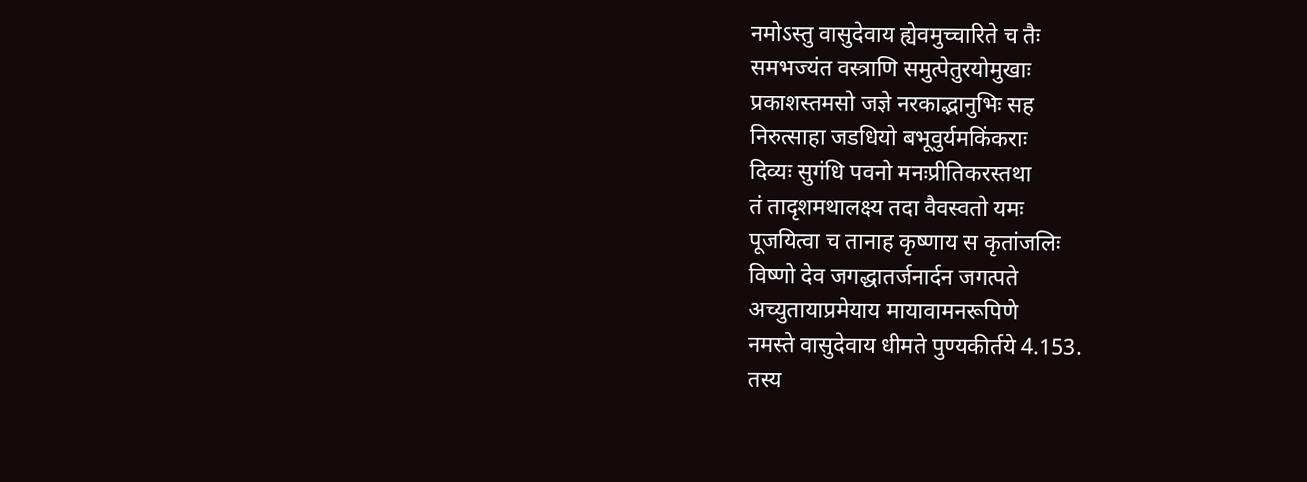नमोऽस्तु वासुदेवाय ह्येवमुच्चारिते च तैः
समभज्यंत वस्त्राणि समुत्पेतुरयोमुखाः
प्रकाशस्तमसो जज्ञे नरकाद्भानुभिः सह
निरुत्साहा जडधियो बभूवुर्यमकिंकराः
दिव्यः सुगंधि पवनो मनःप्रीतिकरस्तथा
तं तादृशमथालक्ष्य तदा वैवस्वतो यमः
पूजयित्वा च तानाह कृष्णाय स कृतांजलिः
विष्णो देव जगद्धातर्जनार्दन जगत्पते
अच्युतायाप्रमेयाय मायावामनरूपिणे
नमस्ते वासुदेवाय धीमते पुण्यकीर्तये 4.153.
तस्य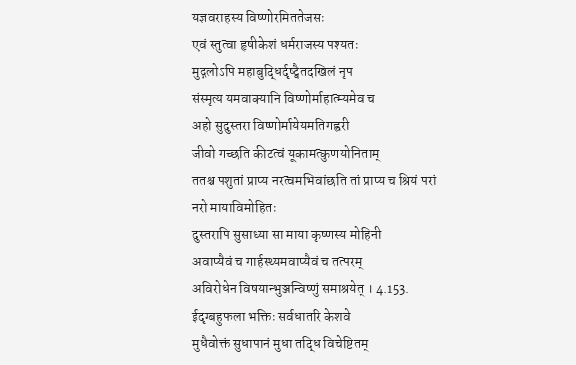यज्ञवराहस्य विष्णोरमिततेजसः
एवं स्तुत्वा हृषीकेशं धर्मराजस्य पश्यतः
मुद्गलोऽपि महाबुद्धिर्दृष्ट्वैतदखिलं नृप
संस्मृत्य यमवाक्यानि विष्णोर्माहात्म्यमेव च
अहो सुदुस्तरा विष्णोर्मायेयमतिगह्वरी
जीवो गच्छति कीटत्वं यूकामत्कुणयोनिताम्
ततश्च पशुतां प्राप्य नरत्वमभिवांछति तां प्राप्य च श्रियं परां नरो मायाविमोहितः
दुस्तरापि सुसाध्या सा माया कृष्णस्य मोहिनी
अवाप्यैवं च गार्हस्थ्यमवाप्यैवं च तत्परम्
अविरोधेन विषयान्भुञ्जन्विष्णुं समाश्रयेत् । 4.153.
ईदृग्बहुफला भक्तिः सर्वधातरि केशवे
मुधैवोक्तं सुधापानं मुधा तद्धि विचेष्टितम्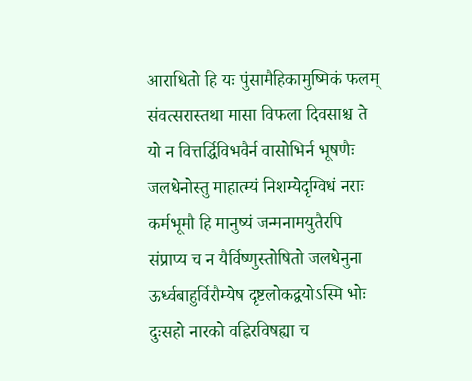आराधितो हि यः पुंसामैहिकामुष्मिकं फलम्
संवत्सरास्तथा मासा विफला दिवसाश्च ते
यो न वित्तर्द्धिविभवैर्न वासोभिर्न भूषणैः
जलधेनोस्तु माहात्म्यं निशम्येदृग्विधं नराः
कर्मभूमौ हि मानुष्यं जन्मनामयुतैरपि
संप्राप्य च न यैर्विष्णुस्तोषितो जलधेनुना
ऊर्ध्वबाहुर्विरौम्येष दृष्टलोकद्वयोऽस्मि भोः
दुःसहो नारको वह्निरविषह्या च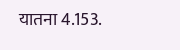यातना 4.153.